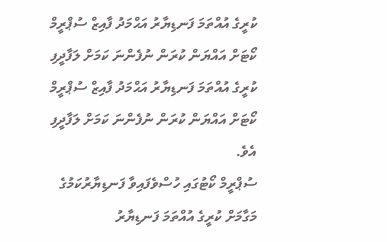ކުރީގެ އުއްތަމަ ފަނޑިޔާރު އަޙްމަދު ފާއިޒް ސުޕްރީމް ކޯޓަށް އައްޔަން ކުރަން ނުފެންނަ ކަމަށް ލަފާދީފި
ކުރީގެ އުއްތަމަ ފަނޑިޔާރު އަޙްމަދު ފާއިޒް ސުޕްރީމް ކޯޓަށް އައްޔަން ކުރަން ނުފެންނަ ކަމަށް ލަފާދީފި އެވެ.
ސުޕްރީމް ކޯޓުގައި ހުސްވެފައިވާ ފަނޑިޔާރުކަމުގެ މަގާމަށް ކުރީގެ އުއްތަމަ ފަނޑިޔާރު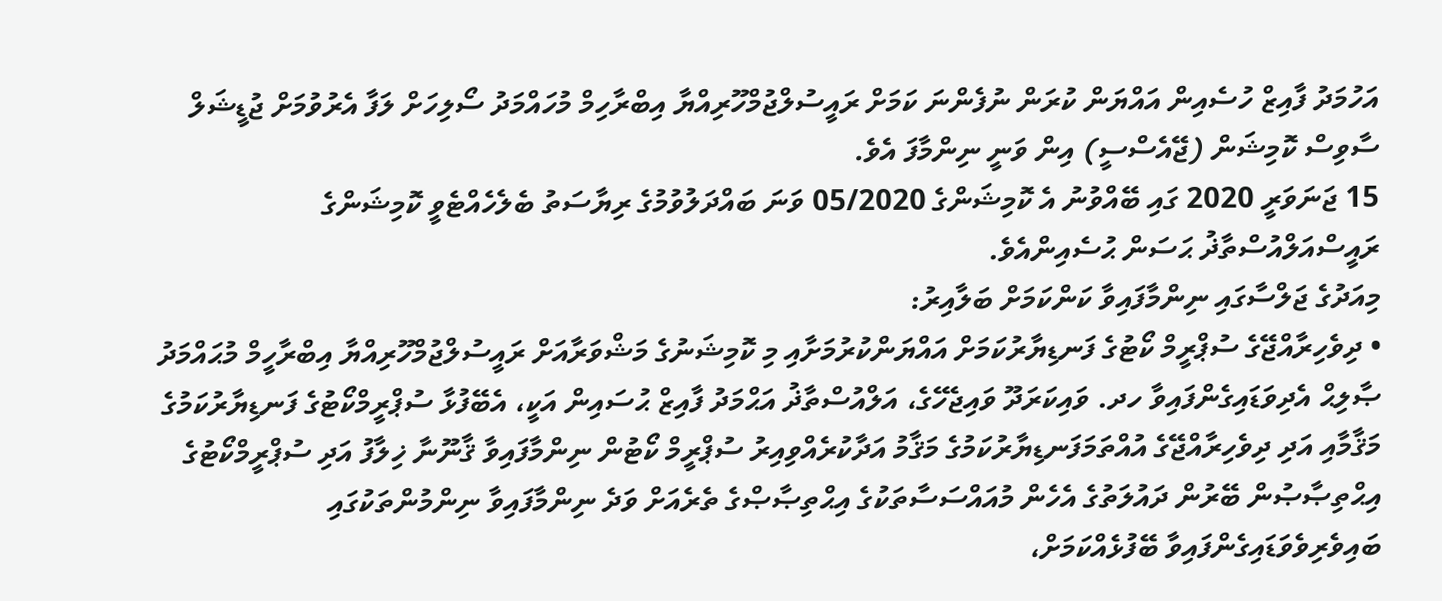އަހުމަދު ފާއިޒް ހުސެއިން އައްޔަން ކުރަން ނުފެންނަ ކަމަށް ރައީސުލްޖުމްހޫރިއްޔާ އިބްރާހިމް މުހައްމަދު ސޯލިހަށް ލަފާ އެރުވުމަށް ޖުޑީޝަލް ސާވިސް ކޮމިޝަން (ޖޭއެސްސީ) އިން ވަނީ ނިންމާފަ އެވެ.
15 ޖަނަވަރީ 2020 ގައި ބޭއްވުނު އެ ކޮމިޝަންގެ 05/2020 ވަނަ ބައްދަލުވުމުގެ ރިޔާސަތު ބެލެހެއްޓެވީ ކޮމިޝަންގެ ރައީސްއަލްއުސްތާޛު ޙަސަން ޙުސެއިންއެވެ.
މިއަދުގެ ޖަލްސާގައި ނިންމާފައިވާ ކަންކަމަށް ބަލާއިރު:
• ދިވެހިރާއްޖޭގެ ސުޕްރީމް ކޯޓުގެ ފަނޑިޔާރުކަމަށް އައްޔަންކުރުމަށާއި މި ކޮމިޝަނުގެ މަޝްވަރާއަށް ރައީސުލްޖުމްހޫރިއްޔާ އިބްރާހީމް މުޙައްމަދު ޞާލިޙް އެދިވަޑައިގެންފައިވާ ހދ. ވައިކަރަދޫ ވައިޖެހޭގެ، އަލްއުސްތާޛު އަޙްމަދު ފާއިޒް ޙުސައިން އަކީ، އެބޭފުޅާ ސުޕްރީމްކޯޓުގެ ފަނޑިޔާރުކަމުގެ މަޤާމާއި އަދި ދިވެހިރާއްޖޭގެ އުއްތަމަފަނޑިޔާރުކަމުގެ މަޤާމު އަދާކުރެއްވިއިރު ސުޕްރީމް ކޯޓުން ނިންމާފައިވާ ޤާނޫނާ ޚިލާފު އަދި ސުޕްރީމްކޯޓުގެ އިޙްތިޞާޞުން ބޭރުން ދައުލަތުގެ އެހެން މުއައްސަސާތަކުގެ އިޙްތިޞާޞްގެ ތެރެއަށް ވަދެ ނިންމާފައިވާ ނިންމުންތަކުގައި ބައިވެރިވެވަޑައިގެންފައިވާ ބޭފުޅެއްކަމަށް،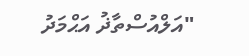"އަލްއުސްތާޛު އަޙްމަދު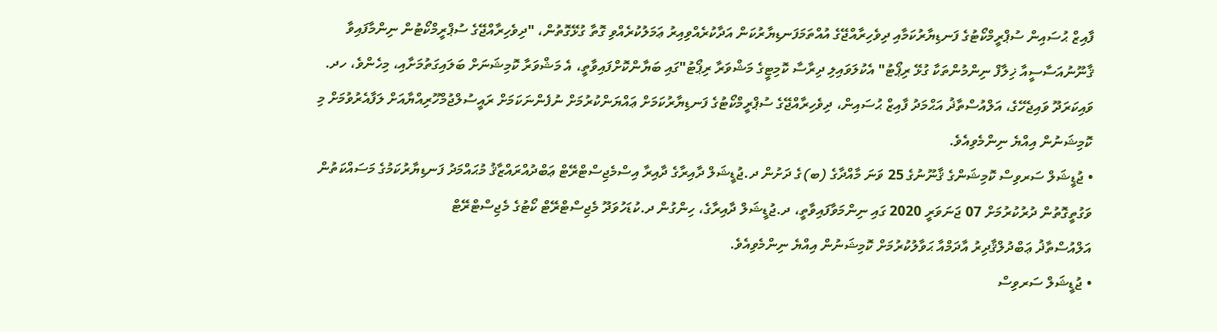ފާއިޒް ޙުސައިން ސުޕްރީމްކޯޓުގެ ފަނޑިޔާރުކަމާއި ދިވެހިރާއްޖޭގެ އުއްތަމަފަނޑިޔާރުކަން އަދާކުރެއްވިއިރު ޢަމަލުކުރެއްވި ގޮތާ ގުޅޭގޮތުން، "ދިވެހިރާއްޖޭގެ ސުޕްރީމްކޯޓުން ނިންމާފައިވާ ޤާނޫނުއަސާސީއާ ޚިލާފް ނިންމުންތަކާ ގުޅޭ ރިޕޯޓު" އެކުލަވައިލި ދިރާސާ ކޮމިޓީގެ މަޝްވަރާ ރިޕޯޓު"ގައި ބަޔާންކޮށްފައިވާތީ، އެ މަޝްވަރާ ކޮމިޝަނަށް ބަލައިގަތުމަށާއި، މިހެންވެ، ހދ. ވައިކަރަދޫ ވައިޖެހޭގެ، އަލްއުސްތާޛު އަޙްމަދު ފާއިޒް ޙުސައިން، ދިވެހިރާއްޖޭގެ ސުޕްރީމްކޯޓުގެ ފަނޑިޔާރުކަމަށް ޢައްޔަންކުރުމަށް ނުފެންނަކަމަށް ރައީސުލްޖުމްހޫރިއްޔާއަށް ލަފާއެރުވުމަށް މި ކޮމިޝަނުން އިއްޔެ ނިންމެވިއެވެ.
• ޖުޑީޝަލް ސަރވިސް ކޮމިޝަންގެ ޤާނޫނުގެ 25 ވަނަ މާއްދާގެ (ބ)ގެ ދަށުން ދ.ޖުޑީޝަލް ދާއިރާގެ ދާއިރާ އިސްމެޖިސްޓްރޭޓް ޢަބްދުއްރައްޒާޤު މުޙައްމަދު ފަނޑިޔާރުކަމުގެ މަސައްކަތުން ވަގުތީގޮތުން ދުރުކުރުމަށް 07 ޖަނަވަރީ 2020 ގައި ނިންމަވާފައިވާތީ، ދ.ޖުޑީޝަލް ދާއިރާގެ، ހިންގުން ދ.ކުޑަހުވަދޫ މެޖިސްޓްރޭޓް ކޯޓުގެ މެޖިސްޓްރޭޓް
އަލްއުސްތާޛު ޢަބްދުލްޤާދިރު އާދަމްއާ ޙަވާލުކުރުމަށް ކޮމިޝަނުން އިއްޔެ ނިންމެވިއެވެ.
• ޖުޑީޝަލް ސަރވިސް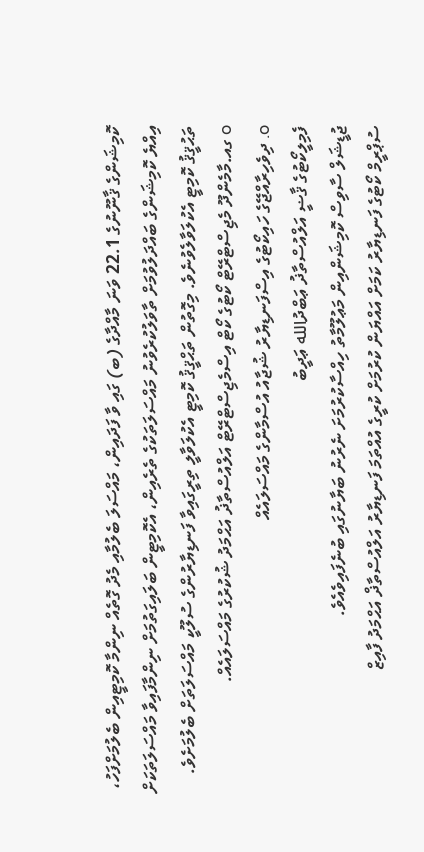ކޮމިޝަންގެ ޤާނޫނުގެ 22.1 ވަނަ މާއްދާގެ (ބ) ގައި ވާ ފަދައިން، މައްސަލަ ބެލުމާއި މެދު ގޮތެއް ނިންމާ ކޮމިޓީއިން ބެލުމަށްފަހު، އިއްޔެ ކޮމިޝަންގެ ބައްދަލުވުމަށް ތާވަލުކުރެވުނު މައްސަލަތަކުގެ ތެރެއިން، އެކޮމިޓީން ބަލައިގަތުމަށް ނިންމާފައިވާ މައްސަލަތަކަށް ތަޙުޤީޤު ކޮމިޓީ އެކުލަވާލެވުނެވެ. މިގޮތުން ތަޙްޤީޤު ކޮމިޓީ އެކުލަވާލީ ތިރީގައިވާ ފަނޑިޔާރުންގެ ސުލޫކީ މައްސަލަތަށް ބެލުމަށެވެ.
o ގއ.މާމެންދޫ މެޖިސްޓްރޭޓް ކޯޓުގެ ކޯޓް އިސްމެޖިސްޓްރޭޓް އަލްއުސްތާޛު އަޙްމަދު ޝުކުރުގެ މައްސަލައެއް.
o. ދިވެހިރާއްޖޭގެ ހައިކޯޓުގެ އިސްފަނޑިޔާރު ޝުޖާއު އުސްމާންގެ މައްސަލައެއް
ފެމިލީކޯޓުގެ ޤާޟީ އަލްއުސްތާޛު ޢަބްދުالله ޢަދީބު
ޖުޑީޝަލް ސާވިސް ކޮމިޝަންއިން މަޢުލޫމާތު ހިއްސާކުރުމަށަ ނެރުނު ބަޔާނުގައި ބުނެފައިވެއެވެ.
ސުޕްރީމް ކޯޓުގެ ފަނޑިޔާރު ކަމަށް އައްޔަން ކުރުމަށް ކުރީގެ އުއްތަމަ ފަނޑިޔާރު އަލްއުސްތާޛް އަޙްމަދު ފާއިޒް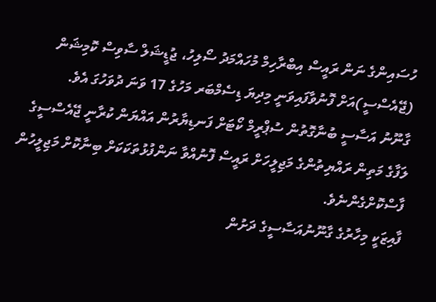ހުސައިންގެ ނަން ރައީސް އިބްރާހިމް މުހައްމަދު ސޯލިހު، ޖުޑީޝަލް ސާވިސް ކޮމިޝަން (ޖޭއެސްސީ)އަށް ފޮނުވާފައިވަނީ މިދިޔަ ޑިސެމްބަރ މަހުގެ 17 ވަނަ ދުވަހުގަ އެވެ.
ގާނޫނު އަސާސީ ބުނާގޮތުން ސުޕްރީމް ކޯޓަށް ފަނޑިޔާރުން އައްޔަން ކުރާނީ ޖޭއެސްސީގެ ލަފާގެ މަތިން ރައްޔިތުންގެ މަޖިލީހަށް ރައީސް ފޮނުއްވާ ނަންފުޅުތަކަކަށް ބިނާކޮށް މަޖިލީހުން ފާސްކޮށްގެންނެވެ.
ފާއިޒަކީ މިހާރުގެ ގާނޫނުއަސާސީގެ ދަށުން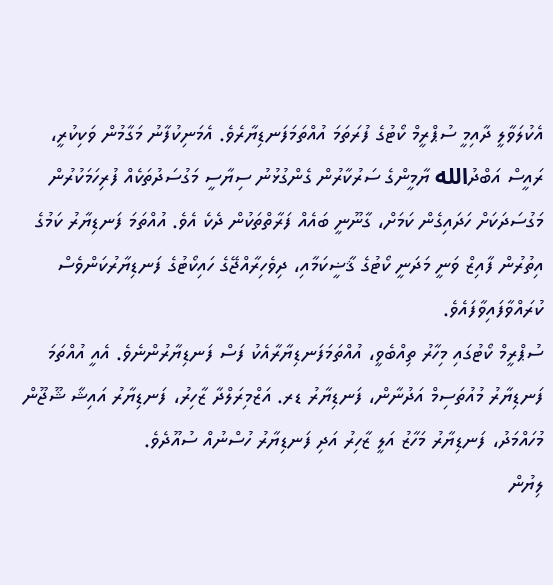އެކުލަވާލީ ދާއިމީ ސުޕްރީމް ކޯޓުގެ ފުރަތަމަ އުއްތަމަފަނޑިޔާރެވެ. އެމަނިކުފާނު މަގާމުން ވަކިކުރީ، ރައީސް އަބްދުالله ޔާމީންގެ ސަރުކާރުން ގެންގުޅުނު ސިޔާސީ މަގުސަދުތަކެއް ފުރިހަމަކުރުން މަގުސަދަކަށް ހަދައިގެން ކަމަށް، ގާނޫނީ ބައެއް ފަރާތްތަކުން ދެކެ އެވެ. އުއްތަމަ ފަނޑިޔާރު ކަމުގެ އިތުރުން ފާއިޒް ވަނީ މަދަނީ ކޯޓުގެ ޤާޟީކަމާއި، ދިވެހިރާއްޖޭގެ ހައިކޯޓުގެ ފަނޑިޔާރުކަންވެސް ކުރައްވާފައިވާފައެވެ.
ސުޕްރީމް ކޯޓުގައި މިހާރު ތިއްބެވީ، އުއްތަމަފަނޑިޔާރާއެކު ފަސް ފަނޑިޔާރުންނެވެ. އެއީ އުއްތަމަ ފަނޑިޔާރު މުއުތަސިމް އަދުނާން، ފަނޑިޔާރު ޑރ. އަޒްމިރަލްދާ ޒާހިރު، ފަނޑިޔާރު އައިޝާ ޝޫޖޫން މުހައްމަދު، ފަނޑިޔާރު މަހާޒު އަލީ ޒާހިރު އަދި ފަނޑިޔާރު ހުސްނުއް ސުއޫދެވެ.
ލިޔުން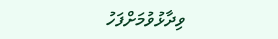ވިދާޅުވުމަށްފަހު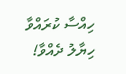ހިއްސާ ކުރައްވާ
ހިޔާލު ދެއްވާ!